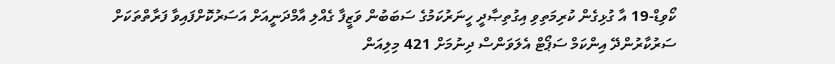ކޯވިޑް-19 އާ ގުޅިގެން ކުރިމަތިވި އިގުތިޞާދީ ހީނަރުކަމުގެ ސަބަބުން ވަޒީފާ ގެއްލި އާމްދަނީއަށް އަސަރުކޮށްފައިވާ ފަރާތްތަކަށް ސަރުކާރުންދޭ އިންކަމް ސަޕޯޓް އެލަވަންސް ދިނުމަށް 421 މިލިއަން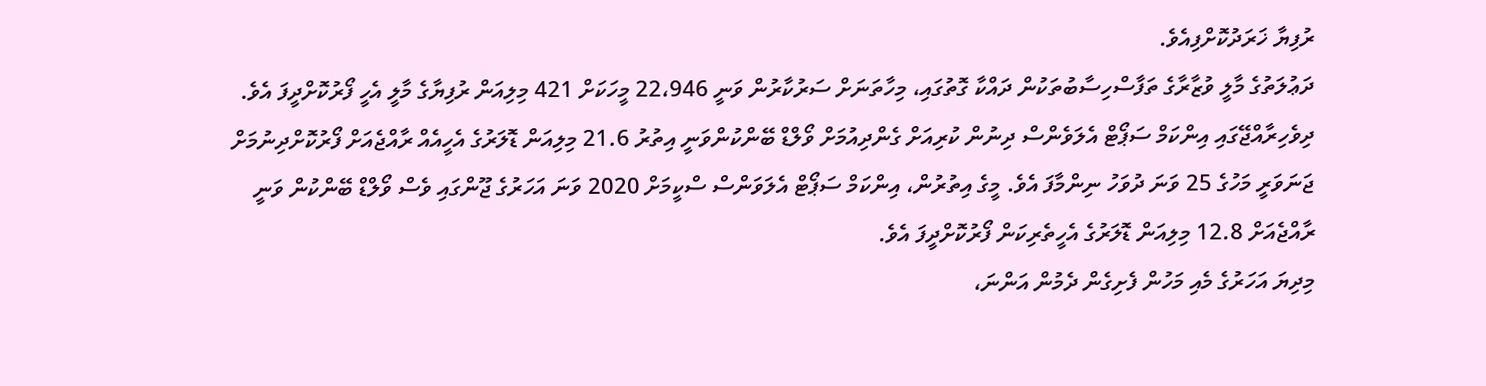ރުފިޔާ ޚަރަދުކޮށްފިއެވެ.
ދަޢުލަތުގެ މާލީ ވުޒާރާގެ ތަފާސްހިސާބުތަކުން ދައްކާ ގޮތުގައި، މިހާތަނަށް ސަރުކާރުން ވަނީ 22،946 މީހަކަށް 421 މިލިއަން ރުފިޔާގެ މާލީ އެހީ ފޯރުކޮށްދީފަ އެވެ.
ދިވެހިރާއްޖޭގައި އިންކަމް ސަޕޯޓް އެލަވެންސް ދިނުން ކުރިއަށް ގެންދިއުމަށް ވޯލްޑް ބޭންކުންވަނީ އިތުރު 21.6 މިލިއަން ޑޮލަރުގެ އެހީއެއް ރާއްޖެއަށް ފޯރުކޮށްދިނުމަށް ޖަނަވަރީ މަހުގެ 25 ވަނަ ދުވަހު ނިންމާފަ އެވެ. މީގެ އިތުރުން، އިންކަމް ސަޕޯޓް އެލަވަންސް ސްކީމަށް 2020 ވަނަ އަހަރުގެ ޖޫންގައި ވެސް ވޯލްޑް ބޭންކުން ވަނީ ރާއްޖެއަށް 12.8 މިލިއަން ޑޮލަރުގެ އެހީތެރިކަން ފޯރުކޮށްދީފަ އެވެ.
މިދިޔަ އަހަރުގެ މެއި މަހުން ފެށިގެން ދެމުން އަންނަ،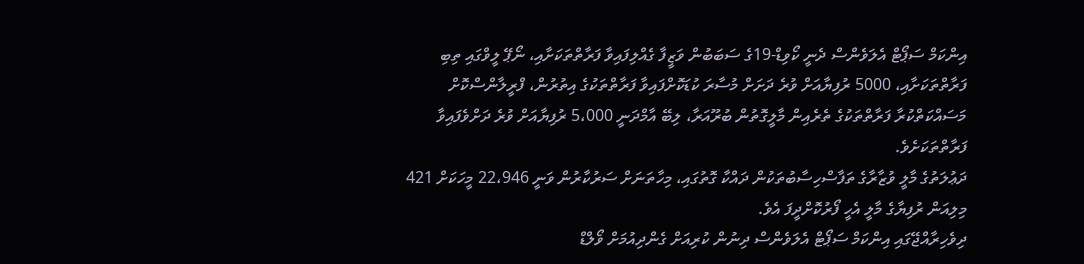އިންކަމް ސަޕޯޓް އެލަވެންސް ދެނީ ކޯވިޑް-19ގެ ސަބަބުން ވަޒީފާ ގެއްލިފައިވާ ފަރާތްތަކަށާއި، ނޯޕޭ ލީވްގައި ތިބި ފަރާތްތަކަށާއި، 5000 ރުފިޔާއަށް ވުރެ ދަށަށް މުސާރަ ކުޑަކޮށްފައިވާ ފަރާތްތަކުގެ އިތުރުން، ފްރީލާންސްކޮށް މަސައްކަތްކުރާ ފަރާތްތަކުގެ ތެރެއިން މާލީގޮތުން ބުރޫއަރާ، ލިބޭ އާމްދަނީ 5،000 ރުފިޔާއަށް ވުރެ ދަށްވެފައިވާ ފަރާތްތަކަށެވެ.
ދަޢުލަތުގެ މާލީ ވުޒާރާގެ ތަފާސްހިސާބުތަކުން ދައްކާ ގޮތުގައި، މިހާތަނަށް ސަރުކާރުން ވަނީ 22،946 މީހަކަށް 421 މިލިއަން ރުފިޔާގެ މާލީ އެހީ ފޯރުކޮށްދީފަ އެވެ.
ދިވެހިރާއްޖޭގައި އިންކަމް ސަޕޯޓް އެލަވެންސް ދިނުން ކުރިއަށް ގެންދިއުމަށް ވޯލްޑް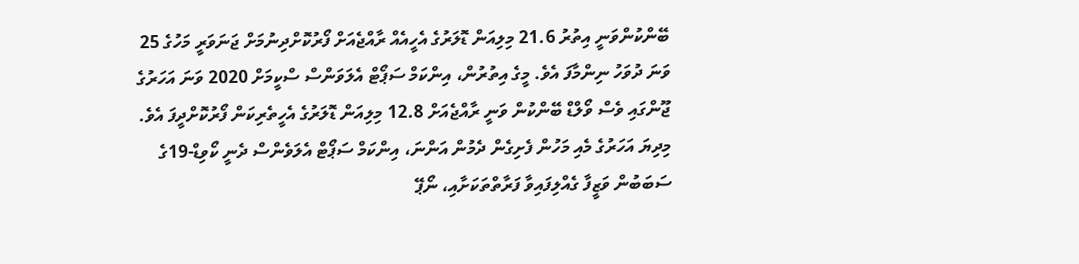ބޭންކުންވަނީ އިތުރު 21.6 މިލިއަން ޑޮލަރުގެ އެހީއެއް ރާއްޖެއަށް ފޯރުކޮށްދިނުމަށް ޖަނަވަރީ މަހުގެ 25 ވަނަ ދުވަހު ނިންމާފަ އެވެ. މީގެ އިތުރުން، އިންކަމް ސަޕޯޓް އެލަވަންސް ސްކީމަށް 2020 ވަނަ އަހަރުގެ ޖޫންގައި ވެސް ވޯލްޑް ބޭންކުން ވަނީ ރާއްޖެއަށް 12.8 މިލިއަން ޑޮލަރުގެ އެހީތެރިކަން ފޯރުކޮށްދީފަ އެވެ.
މިދިޔަ އަހަރުގެ މެއި މަހުން ފެށިގެން ދެމުން އަންނަ، އިންކަމް ސަޕޯޓް އެލަވެންސް ދެނީ ކޯވިޑް-19ގެ ސަބަބުން ވަޒީފާ ގެއްލިފައިވާ ފަރާތްތަކަށާއި، ނޯޕޭ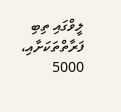ލީވްގައި ތިބި ފަރާތްތަކަށާއި، 5000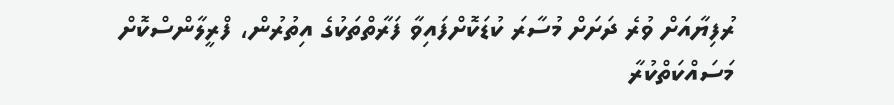ރުފިޔާއަށް ވުރެ ދަށަށް މުސާރަ ކުޑަކޮށްފައިވާ ފަރާތްތަކުގެ އިތުރުން، ފްރީލާންސްކޮށް މަސައްކަތްކުރާ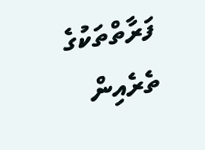ފަރާތްތަކުގެ ތެރެއިން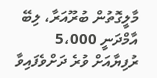މާލީގޮތުން ބުރޫއަރާ، ލިބޭ އާމްދަނީ 5،000 ރުފިޔާއަށް ވުރެ ދަށްވެފައިވާ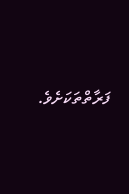ފަރާތްތަކަށެވެ.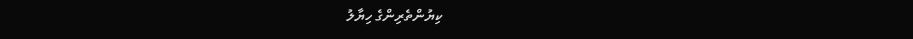ކިޔުންތެރިންގެ ހިޔާލު